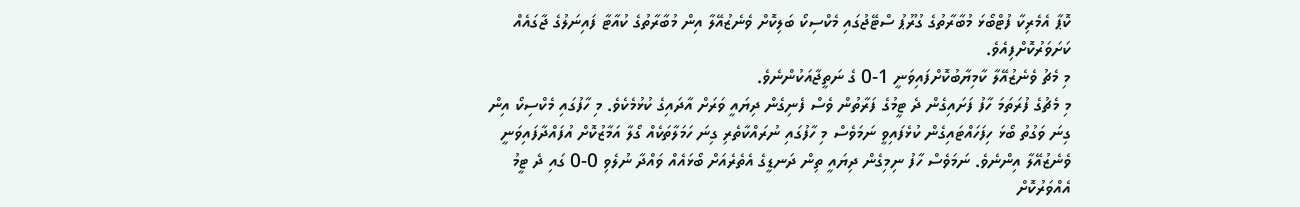ކޮޕާ އެމެރިކާ ފުޓްބޯޅަ މުބާރާތުގެ ގުރޫޕު ސްޓޭޖުގައި މެކްސިކޯ ބަލިކޮށް ވެނެޒުއޭލާ އިން މުބާރާތުގެ ކުއާޓާ ފައިނަލުގެ ޖާގައެއް ކަށަވަރުކޮށްފިއެވެ.
މި މެޗު ވެނެޒުއޭލާ ކާމިޔާބުކޮށްފައިވަނީ 1-0 ގެ ނަތީޖާއަކުންނެވެ.
މި މެޗުގެ ފުރަތަމަ ހާފު ފަށައިގެން ދެ ޓީމުގެ ފަރާތުން ވެސް ފެނިގެން ދިޔައީ ވަރަށް އާދައިގެ ކުޅުމެކެވެ. މި ހާފުގައި މެކްސިކޯ އިން ގިނަ ވަގުތު ބޯޅަ ހިފަހައްޓައިގެން ކުޅެފައިވީ ނަމަވެސް މި ހާފުގައި ނުރައްކާތެރި ގިނަ ހަމަލާތަކެއް ގޯލާ އަމާޒުކޮށް އުފައްދާފައިވަނީ ވެނެޒުއޭލާ އިންނެވެ. ނަމަވެސް ހާފު ނިމިގެން ދިޔައީ ތިން ދަނޑީގެ އެތެރެއަށް ބޯޅައެއް ވައްދާ ނުލެވި 0-0 ގައި ދެ ޓީމު އެއްވަރުކޮށް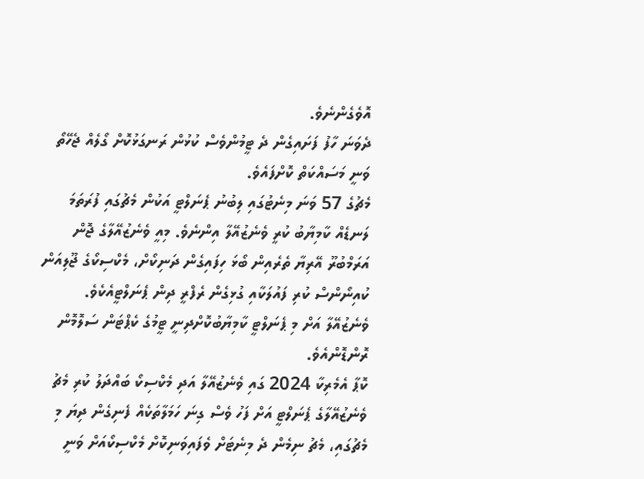އޮވެގެންނެވެ.
ދެވަނަ ހާފު ފަށައިގެން ދެ ޓީމުންވެސް ކުޅުން ރަނގަޅުކޮށް ގޯލެއް ޖެހޭތޯ ވަނީ މަސައްކަތް ކޮށްފައެވެ.
މެޗުގެ 57 ވަނަ މިނެޓުގައި ލިބުނު ޕެނަލްޓީ އަކުން މެޗުގައި ފުރަތަމަ ލަނޑެއް ކާމިޔާބު ކުރީ ވެނެޒުއޭލާ އިންނެވެ. މިއީ ވެނެޒުއޭލާގެ ޖޮން އަރަމްބުރޫ އޭރިޔާ ތެރެއިން ބޯޅަ ހިފައިގެން ދަނިކޯށް، މެކްސިކޯގެ ޖޫލިއަން ކުއިނޯންސް ކުރި ފައުލަކާއި ގުޅިގެން ރެފްރީ ދިން ޕެނަލްޓީއެކެވެ. ވެނެޒުއޭލާ އަށް މި ޕެނަލްޓީ ކާމިޔާބުކޮށްދިނީ ޓީމުގެ ކެޕްޓަން ސަލޮމޮން ރޮންޑޮންއެވެ.
ކޮޕާ އެމެރިކާ 2024 ގައި ވެނެޒުއޭލާ އަދި މެކްސިކޯ ބައްދަލު ކުރި މެޗު
ވެނެޒުއޭލާގެ ޕެނަލްޓީ އަށް ފަހު ވެސް ގިނަ ހަމަލާތަކެއް ފެނިގެން ދިޔަ މި މެޗުގައި، މެޗު ނިމެން ދެ މިނެޓަށް ވެފައިވަނިކޮށް މެކްސިކޯއަށް ވަނީ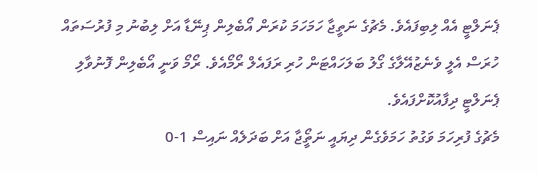ޕެނަލްޓީ އެއް ލިބިފައެވެ. މެޗުގެ ނަތީޖާ ހަމަހަމަ ކުރަން އޯބެލިން ޕިނޭޑާ އަށް ލިބުނު މި ފުރުސަތައް ހުރަސް އެލީ ވެނެޒުއޭލާގެ ގޯލު ބަލަހައްޓަން ހުރި ރަފައެލް ރޯމޯއެވެ. ރޯމޯ ވަނީ އޯބެލިން ފޮނުވާލި ޕެނަލްޓީ ދިފާއުކޮށްފައެވެ.
މެޗުގެ ފުރިހަމަ ވަގުތު ހަމަވެގެން ދިޔައީ ނަތީޯޖާ އަށް ބަދަލެއް ނައިސް 1-0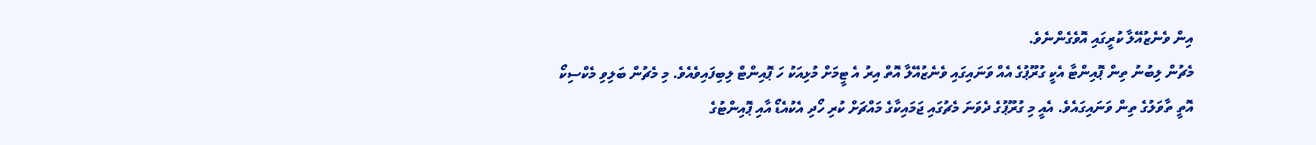އިން ވެނެޒުއޭލާ ކުރީގައި އޮވެގެންނެވެ.
މެޗުން ލިބުނު ތިން ޕޮއިންޓާ އެކީ ގުރޫޕުގެ އެއް ވަނައިގައި ވެނެޒުއޭލާ އޮތް އިރު އެ ޓީމަށް މުޅިއަކު ހަ ޕޮއިންޓް ލިބިފައިވެއެވެ. މި މެޗުން ބަލިވި މެކްސިކޯ އޮތީ ތާވަލުގެ ތިން ވަނައިގައެވެ. އެއީ މި ގުރޫޕުގެ ދެވަނަ މެޗުގައި ޖަމައިކާގެ މައްޗަށް ކުރި ހޯދި އެކުއެޑޯ އާއި ޕޮއިންޓުގެ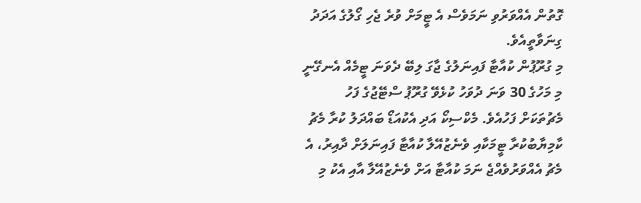ގޮތުން އެއްވަރުވި ނަމަވެސް އެ ޓީމަށް ވުރެ ޖެހި ގޯލުގެ އަދަދު ގިނަވާތީއެވެ.
މި ގުރޫޕުން ކުއާޓާ ފައިނަލުގެ ޖާގަ ލިބޭ ދެވަނަ ޓީމެއް އެނގޭނީ މި މަހުގެ 30 ވަނަ ދުވަހު ކުޅެވޭ ގުރޫޕު ސްޓޭޖުގެ ފަހު މެޗުތަކަށް ފަހުއެވެ. މެކްސިކޯ އަދި އެކުއަޑޯ ބައްދަލު ކުރާ މެޗު ކާމިޔާބުކުރާ ޓީމަކާއި ވެނެޒުއޭލާ ކުއާޓާ ފައިނަލަށް ދާއިރު، އެ މެޗު އެއްވަރުވެއްޖެ ނަމަ ކުއާޓާ އަށް ވެނެޒުއޭލާ އާއި އެކު މި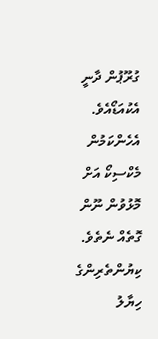ގުރޫޕުން ދާނީ އެކުއަޑޯއެވެ. އެހެންކަމުން މެކްސިކޯ އަށް މޮޅުވުން ނޫން ގޮތެއް ނެތެވެ.
ކިޔުންތެރިންގެ ހިޔާލު